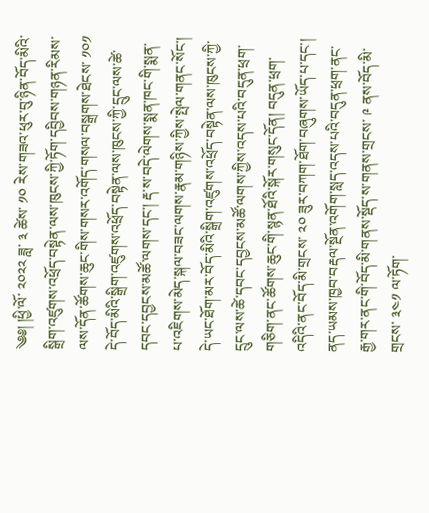༄༅། །ཕྱི་ལོ་ ༢༠༢༢ ཟླ་ ༣ ཚེས་ ༡༠ རེས་གཟའ་ཕུར་བུ་ཉིན་བོད་མིའི་སྒྲིག་འཛུགས་འཕྲོད་བསྟེན་ལས་ཁུངས་ཀྱི་ཏོག་དབྱིབས་གཉན་རིམས་ལས་དོན་ཚོགས་ཆུང་གིས་གསར་འགོད་གསལ་བསྒྲགས་ཐེངས་ ༡༠༡ དེ་བོད་མིའི་སྒྲིག་འཛུགས་འཕྲོད་བསྟེན་ལས་ཁུངས་ཀྱི་དྲུང་ལས་ཚེ་དབང་དབྱངས་མཚོ་ལགས་དང་། རྡ་ས་བདེ་ལེགས་སྨན་ཁང་གི་སྨན་པ་འཇིགས་མེད་སྐལ་བཟང་ལགས་རྣམ་གཉིས་ཀྱིས་སྤེལ་གནང་སོང་།
དེ་ཡང་ཐོག་མར་བོད་མིའི་སྒྲིག་འཛུགས་འཕྲོད་བསྟེན་ལས་ཁུངས་ཀྱི་དྲུང་ལས་ཚེ་དབང་དབྱངས་མཚོ་ལགས་ཀྱིས་འདས་པའི་བདུན་ཕྲག་གཅིག་ནང་ཚོགས་ཆུང་གི་སྙན་ཐོའི་སྐོར་གསུང་དོན། བདུན་ཕྲག་འདིའི་ནང་བོད་མི་གྲངས་ ༢༠ ཟུར་བཀག་ཐོག་བཞུགས་ཡོད་པ་དང་། ནད་ཡམས་ཁྱབ་བརྡལ་སྔོན་འགོག་སླད་འདས་པའི་བདུན་ཕྲག་ནང་རྒྱ་གར་ནང་གི་བོད་མི་གནས་སྡོད་ས་གནས་གྲངས་ ༩ ནས་བོད་མི་གྲངས་ ༣༤༡ ལ་ཏོག་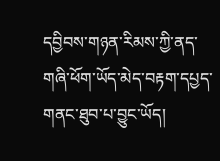དབྱིབས་གཉན་རིམས་ཀྱི་ནད་གཞི་ཕོག་ཡོད་མེད་བརྟག་དཔྱད་གནང་ཐུབ་པ་བྱུང་ཡོད།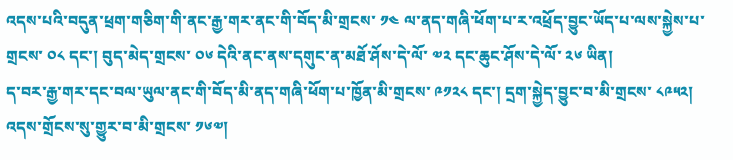འདས་པའི་བདུན་ཕྲག་གཅིག་གི་ནང་རྒྱ་གར་ནང་གི་བོད་མི་གྲངས་ ༡༤ ལ་ནད་གཞི་ཕོག་པ་ར་འཕྲོད་བྱུང་ཡོད་པ་ལས་སྐྱེས་པ་གྲངས་ ༠༨ དང་། བུད་མེད་གྲངས་ ༠༦ དེའི་ནང་ནས་དགུང་ན་མཐོ་ཤོས་དེ་ལོ་ ༧༢ དང་ཆུང་ཤོས་དེ་ལོ་ ༢༦ ཡིན།
ད་བར་རྒྱ་གར་དང་བལ་ཡུལ་ནང་གི་བོད་མི་ནད་གཞི་ཕོག་པ་ཁྱོན་མི་གྲངས་ ༩༡༢༨ དང་། དྲག་སྐྱེད་བྱུང་བ་མི་གྲངས་ ༨༩༥༢། འདས་གྲོངས་སུ་གྱུར་བ་མི་གྲངས་ ༡༦༧།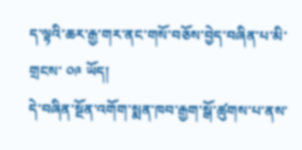ད་ལྟའི་ཆར་རྒྱ་གར་ནང་གསོ་བཅོས་བྱེད་བཞིན་པ་མི་གྲངས་ ༠༩ ཡོད།
དེ་བཞིན་སྔོན་འགོག་སྨན་ཁབ་རྒྱག་སྒོ་ཚུགས་པ་ནས་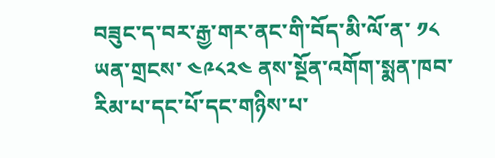བཟུང་ད་བར་རྒྱ་གར་ནང་གི་བོད་མི་ལོ་ན་ ༡༨ ཡན་གྲངས་ ༤༩༨༢༤ ནས་སྔོན་འགོག་སྨན་ཁབ་རིམ་པ་དང་པོ་དང་གཉིས་པ་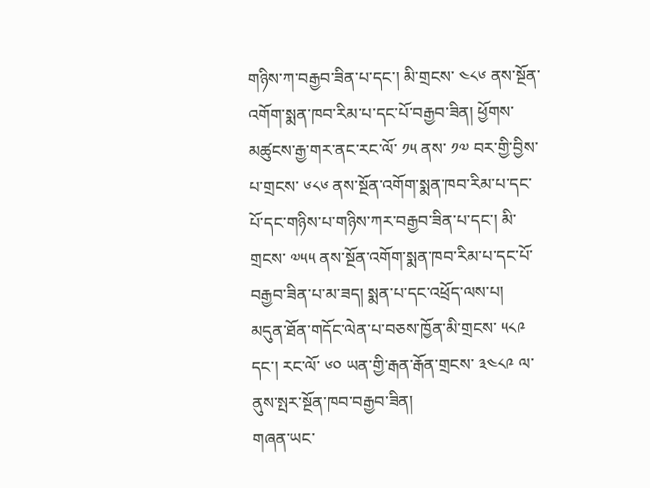གཉིས་ཀ་བརྒྱབ་ཟིན་པ་དང་། མི་གྲངས་ ༤༨༦ ནས་སྔོན་འགོག་སྨན་ཁབ་རིམ་པ་དང་པོ་བརྒྱབ་ཟིན། ཕྱོགས་མཚུངས་རྒྱ་གར་ནང་རང་ལོ་ ༡༥ ནས་ ༡༧ བར་གྱི་བྱིས་པ་གྲངས་ ༦༨༦ ནས་སྔོན་འགོག་སྨན་ཁབ་རིམ་པ་དང་པོ་དང་གཉིས་པ་གཉིས་ཀར་བརྒྱབ་ཟིན་པ་དང་། མི་གྲངས་ ༧༥༥ ནས་སྔོན་འགོག་སྨན་ཁབ་རིམ་པ་དང་པོ་བརྒྱབ་ཟིན་པ་མ་ཟད། སྨན་པ་དང་འཕྲོད་ལས་པ། མདུན་ཐོན་གདོང་ལེན་པ་བཅས་ཁྱོན་མི་གྲངས་ ༥༨༩ དང་། རང་ལོ་ ༦༠ ཡན་གྱི་རྒན་རྒོན་གྲངས་ ༣༤༨༩ ལ་ནུས་སྤར་སྔོན་ཁབ་བརྒྱབ་ཟིན།
གཞན་ཡང་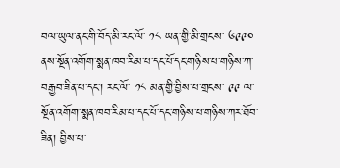བལ་ཡུལ་ནང་གི་བོད་མི་རང་ལོ་ ༡༨ ཡན་གྱི་མི་གྲངས་ ༦༩༩༠ ནས་སྔོན་འགོག་སྨན་ཁབ་རིམ་པ་དང་པོ་དང་གཉིས་པ་གཉིས་ཀ་བརྒྱབ་ཟིན་པ་དང་། རང་ལོ་ ༡༨ མན་གྱི་བྱིས་པ་གྲངས་ ༩༩ ལ་སྔོན་འགོག་སྨན་ཁབ་རིམ་པ་དང་པོ་དང་གཉིས་པ་གཉིས་ཀར་ཐོབ་ཟིན། བྱིས་པ་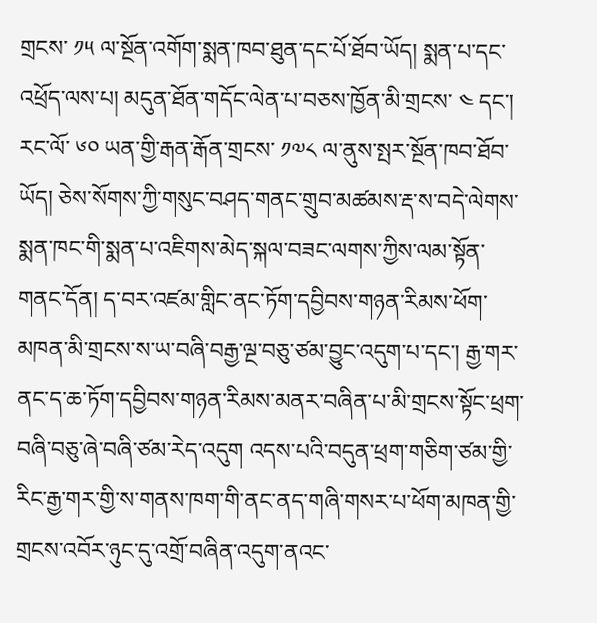གྲངས་ ༡༥ ལ་སྔོན་འགོག་སྨན་ཁབ་ཐུན་དང་པོ་ཐོབ་ཡོད། སྨན་པ་དང་འཕྲོད་ལས་པ། མདུན་ཐོན་གདོང་ལེན་པ་བཅས་ཁྱོན་མི་གྲངས་ ༤ དང་། རང་ལོ་ ༦༠ ཡན་གྱི་རྒན་རྒོན་གྲངས་ ༡༧༨ ལ་ནུས་སྤར་སྔོན་ཁབ་ཐོབ་ཡོད། ཅེས་སོགས་ཀྱི་གསུང་བཤད་གནང་གྲུབ་མཚམས་རྡ་ས་བདེ་ལེགས་སྨན་ཁང་གི་སྨན་པ་འཇིགས་མེད་སྐལ་བཟང་ལགས་ཀྱིས་ལམ་སྟོན་གནང་དོན། ད་བར་འཛམ་གླིང་ནང་ཏོག་དབྱིབས་གཉན་རིམས་ཕོག་མཁན་མི་གྲངས་ས་ཡ་བཞི་བརྒྱ་ལྔ་བཅུ་ཙམ་བྱུང་འདུག་པ་དང་། རྒྱ་གར་ནང་ད་ཆ་ཏོག་དབྱིབས་གཉན་རིམས་མནར་བཞིན་པ་མི་གྲངས་སྟོང་ཕྲག་བཞི་བཅུ་ཞེ་བཞི་ཙམ་རེད་འདུག འདས་པའི་བདུན་ཕྲག་གཅིག་ཙམ་གྱི་རིང་རྒྱ་གར་གྱི་ས་གནས་ཁག་གི་ནང་ནད་གཞི་གསར་པ་ཕོག་མཁན་གྱི་གྲངས་འབོར་ཉུང་དུ་འགྲོ་བཞིན་འདུག་ནའང་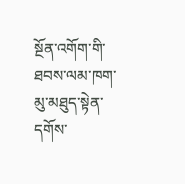སྔོན་འགོག་གི་ཐབས་ལམ་ཁག་མུ་མཐུད་སྟེན་དགོས་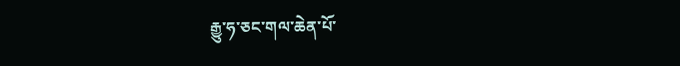རྒྱུ་ཧ་ཅང་གལ་ཆེན་པོ་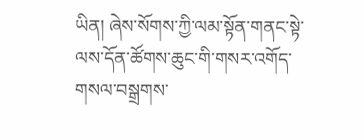ཡིན། ཞེས་སོགས་ཀྱི་ལམ་སྟོན་གནང་སྟེ་ལས་དོན་ཚོགས་ཆུང་གི་གསར་འགོད་གསལ་བསྒྲགས་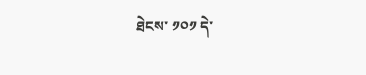ཐེངས་ ༡༠༡ དེ་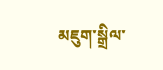མཇུག་སྒྲིལ་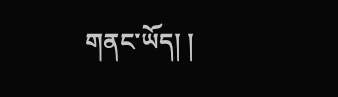གནང་ཡོད། །